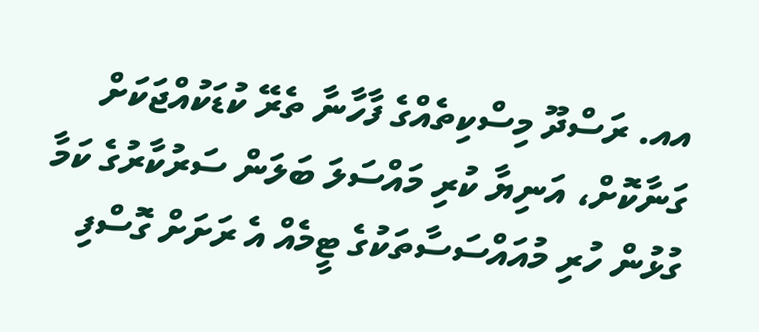އއ. ރަސްދޫ މިސްކިތެއްގެ ފާހާނާ ތެރޭ ކުޑަކުއްޖަކަށް ގަނާކޮށް، އަނިޔާ ކުރި މައްސަލަ ބަލަން ސަރުކާރުގެ ކަމާ ގުޅުން ހުރި މުއައްސަސާތަކުގެ ޓީމެއް އެ ރަށަށް ގޮސްފި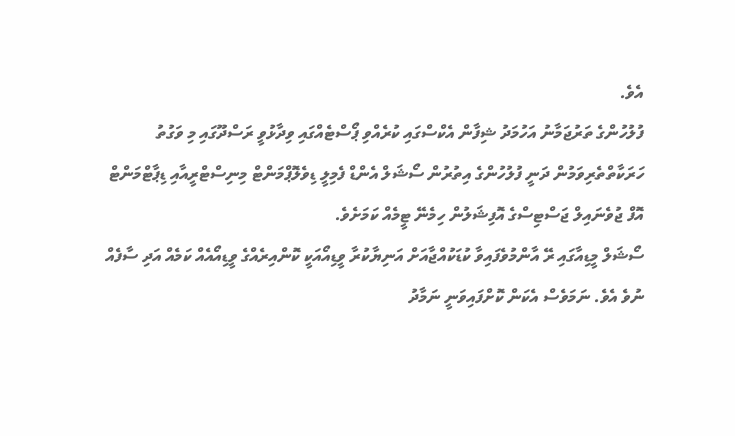އެވެ.
ފުލުހުންގެ ތަރުޖަމާނު އަހުމަދު ޝިފާން އެކްސްގައި ކުރެއްވި ޕޯސްޓެއްގައި ވިދާޅުވީ ރަސްދޫގައި މި ވަގުތު ހަރަކާތްތެރިވަމުން ދަނީ ފުލުހުންގެ އިތުރުން ސޯޝަލް އެންޑް ފެމިލީ ޑިވެލޮޕްމަންޓް މިނިސްޓްރީއާއި ޑިޕާޓްމަންޓް އޮފް ޖުވެނައިލް ޖަސްޓިސްގެ އޮފިޝަލުން ހިމެނޭ ޓީމެއް ކަމަށެވެ.
ސޯޝަލް މީޑިއާގައި ރޭ އާންމުވެފައިވާ ކުޑަކުއްޖާއަށް އަނިޔާކުރާ ވީޑިއޯއަކީ ކޮންއިރެއްގެ ވީޑިއޯއެއް ކަމެއް އަދި ސާފެއް ނުވެ އެވެ. ނަމަވެސް އެކަން ކޮށްފައިވަނީ ނަމާދު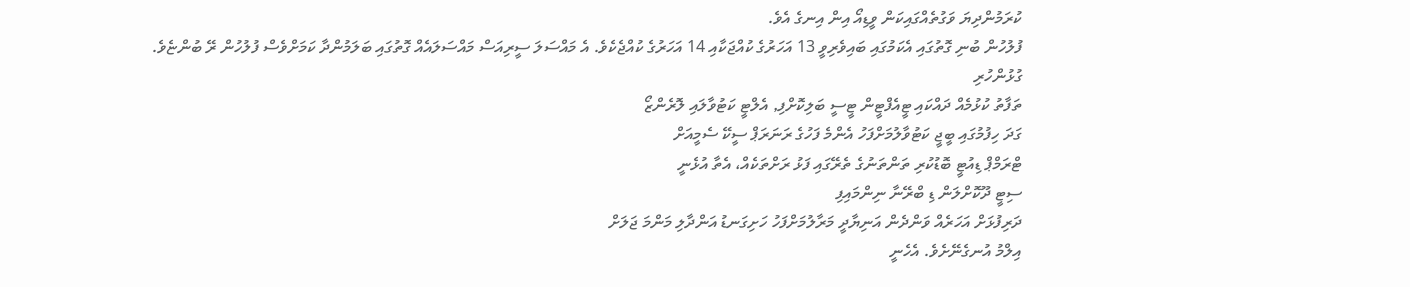ކުރަމުންދިޔަ ވަގުތެއްގައިކަން ވީޑިއޯ އިން އިނގެ އެވެ.
ފުލުހުން ބުނި ގޮތުގައި އެކަމުގައި ބައިވެރިވީ 13 އަހަރުގެ ކުއްޖަކާއި 14 އަހަރުގެ ކުއްޖެކެވެ. އެ މައްސަލަ ސީރިއަސް މައްސަލައެއް ގޮތުގައި ބަލަމުންދާ ކަމަށްވެސް ފުލުހުން ރޭ ބުންޏެވެ.
ގުޅުންހުރި
ތަފާތު ކުޅުމެއް ދައްކައި ޓީއެފްޓީން ޓީސީ ބަލިކޮށްފި, އެލްޓީ ކަޓުވާލައި ލޮރެންޒޯ
ގަދަ ހިފުމުގައި ބީޖީ ކަޓުވާލުމަށްފަހު އެންމެ ފަހުގެ ރަނަރަޕް ސީކޭ ސެމީއަށް
ޓްރަމްޕް ޑިއުޓީ ބޮޑުކުރި ތަންތަނުގެ ތެރޭގައި ފަޅު ރަށްތަކެއް، އެތާ އުޅެނީ
ސިޓީ ދޫކޮށްލަން ޑި ބްރޭނާ ނިންމައިފި
ދަރިފުޅަށް އަހަރެއް ވަންދެން އަނިޔާދީ މަރާލުމަށްފަހު ހަށިގަނޑު އަންދާލި މަންމަ ޖަލަށް
އިލްމު އުނގެނޭށެވެ. އެހެނީ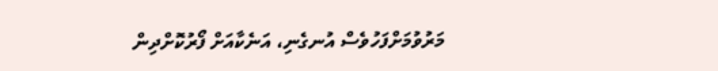މަރުވުމަށްފަހުވެސް އުނގެނި، އަނެކާއަށް ފޯރުކޮށްދިން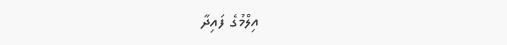އިލްމުގެ ފައިދާ